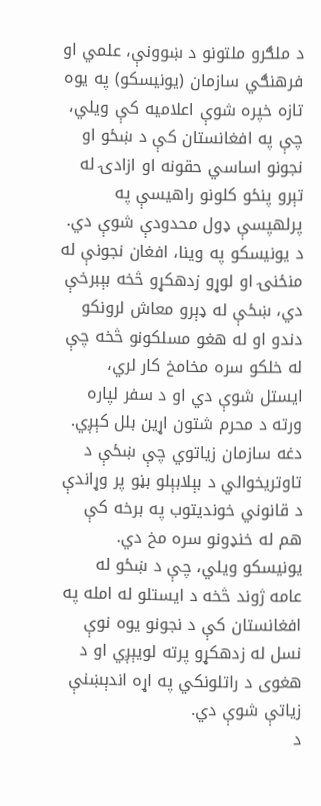د ملګرو ملتونو د ښوونې، علمي او فرهنګي سازمان (یونیسکو) په یوه تازه خپره شوې اعلامیه کې ویلي، چې په افغانستان کې د ښځو او نجونو اساسي حقونه او ازادۍ له تېرو پنځو کلونو راهیسې په پرلهپسې ډول محدودې شوې دي.
د یونیسکو په وینا، افغان نجونې له منځنۍ او لوړو زدهکړو څخه بېبرخې دي، ښځې له ډېرو معاش لرونکو دندو او له هغو مسلکونو څخه چې له خلکو سره مخامخ کار لري، ایستل شوې دي او د سفر لپاره ورته د محرم شتون اړین بلل کېږي. دغه سازمان زیاتوي چې ښځې د تاوتریخوالي د بېلابېلو بڼو پر وړاندې د قانوني خوندیتوب په برخه کې هم له خنډونو سره مخ دي.
یونیسکو ویلي، چې د ښځو له عامه ژوند څخه د ایستلو له امله په افغانستان کې د نجونو یوه نوې نسل له زدهکړو پرته لویېږي او د هغوی د راتلونکي په اړه اندېښنې زیاتې شوې دي.
د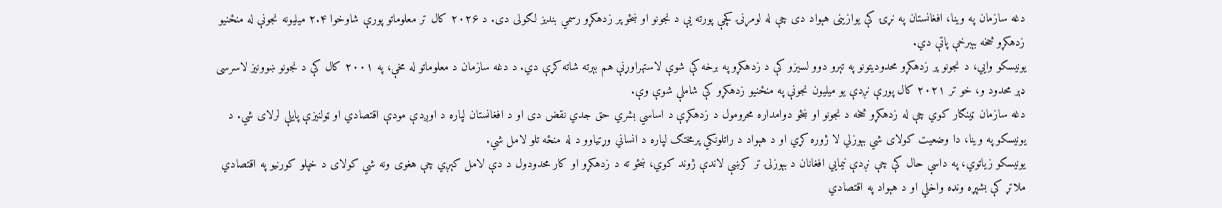دغه سازمان په وینا، افغانستان په نړۍ کې یوازینی هېواد دی چې له لومړنۍ کچې پورته یې د نجونو او ښځو پر زدهکړو رسمي بندیز لګولی دی. د ۲۰۲۶ کال تر معلوماتو پورې شاوخوا ۲.۴ میلیونه نجونې له منځنیو زدهکړو څخه بېبرخې پاتې دي.
یونیسکو وايي، د نجونو پر زدهکړو محدودیتونو په تېرو دوو لسیزو کې د زدهکړو په برخه کې شوې لاستهراوړنې هم بېرته شاته کړې دي. د دغه سازمان د معلوماتو له مخې، په ۲۰۰۱ کال کې د نجونو ښوونیز لاسرسی ډېر محدود و، خو تر ۲۰۲۱ کال پورې نږدې یو میلیون نجونې په منځنیو زدهکړو کې شاملې شوې وې.
دغه سازمان ټینګار کوي چې له زدهکړو څخه د نجونو او ښځو دوامداره محرومول د زدهکړې د اساسي بشري حق جدي نقض دی او د افغانستان لپاره د اوږدې مودې اقتصادي او ټولنیزې پایلې لرلای شي. د یونیسکو په وینا، دا وضعیت کولای شي بېوزلي لا ژوره کړي او د هېواد د راتلونکي پرمختګ لپاره د انساني وړتیاوو د له منځه تلو لامل شي.
یونیسکو زیاتوي، په داسې حال کې چې نږدې نیمایي افغانان د بېوزلۍ تر کرښې لاندې ژوند کوي، ښځو ته د زدهکړو او کار محدودول د دې لامل کېږي چې هغوی ونه شي کولای د خپلو کورنیو په اقتصادي ملاتړ کې بشپړه ونډه واخلي او د هېواد په اقتصادي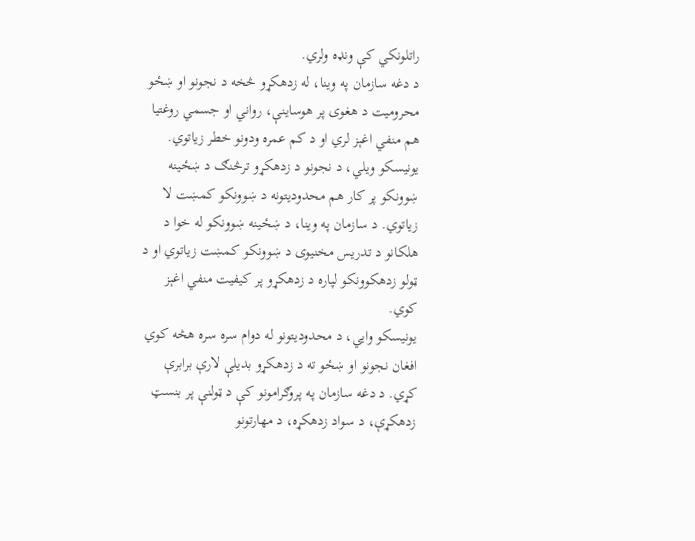راتلونکي کې ونډه ولري.
د دغه سازمان په وینا، له زدهکړو څخه د نجونو او ښځو محرومیت د هغوی پر هوساینې، رواني او جسمي روغتیا هم منفي اغېز لري او د کم عمره ودونو خطر زیاتوي.
یونیسکو ویلي، د نجونو د زدهکړو ترڅنګ د ښځینه ښوونکو پر کار هم محدودیتونه د ښوونکو کمښت لا زیاتوي. د سازمان په وینا، د ښځینه ښوونکو له خوا د هلکانو د تدریس مخنیوی د ښوونکو کمښت زیاتوي او د ټولو زدهکوونکو لپاره د زدهکړو پر کیفیت منفي اغېز کوي.
یونیسکو وايي، د محدودیتونو له دوام سره سره هڅه کوي افغان نجونو او ښځو ته د زدهکړو بدیلې لارې برابرې کړي. د دغه سازمان په پروګرامونو کې د ټولنې پر بنسټ زدهکړې، د سواد زدهکړه، د مهارتونو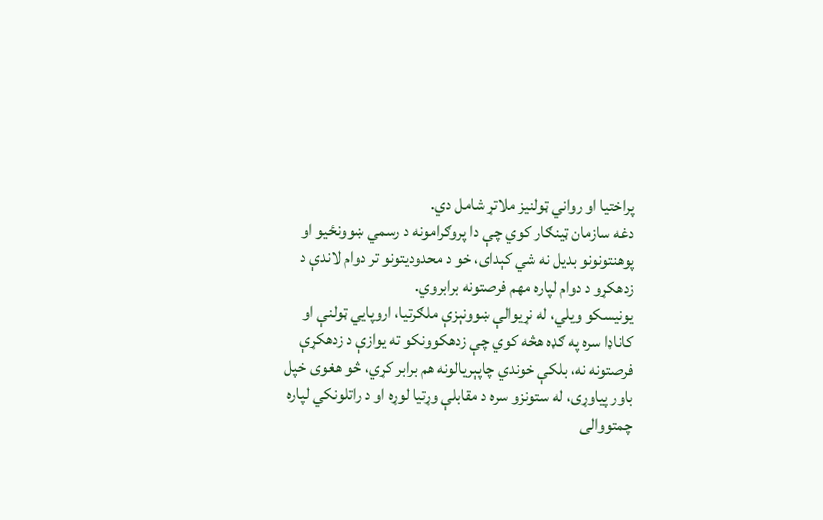پراختیا او رواني ټولنیز ملاتړ شامل دي.
دغه سازمان ټینګار کوي چې دا پروګرامونه د رسمي ښوونځیو او پوهنتونونو بدیل نه شي کېدای، خو د محدودیتونو تر دوام لاندې د زدهکړو د دوام لپاره مهم فرصتونه برابروي.
یونیسکو ویلي، له نړیوالې ښوونېزې ملګرتیا، اروپايي ټولنې او کاناډا سره په ګډه هڅه کوي چې زدهکوونکو ته یوازې د زدهکړې فرصتونه نه، بلکې خوندي چاپېریالونه هم برابر کړي، څو هغوی خپل باور پیاوړی، له ستونزو سره د مقابلې وړتیا لوړه او د راتلونکي لپاره چمتووالی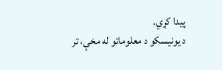پیدا کړي.
د یونیسکو د معلوماتو له مخې، تر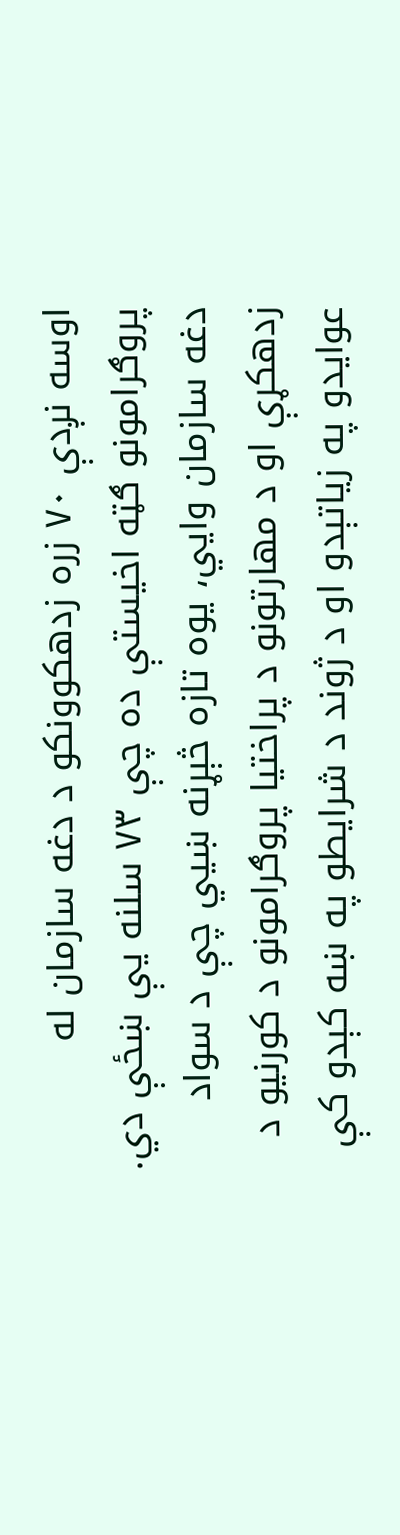اوسه نږدې ۷۰ زره زدهکوونکو د دغه سازمان له پروګرامونو ګټه اخیستې ده چې ۷۳ سلنه یې ښځې دي.
دغه سازمان وايي، یوه تازه څېړنه ښيي چې د سواد زدهکړې او د مهارتونو د پراختیا پروګرامونو د کورنیو د عوایدو په زیاتېدو او د ژوند د شرایطو په ښه کېدو کې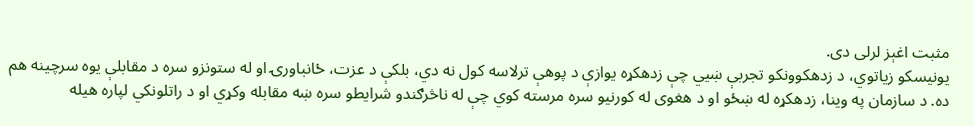مثبت اغېز لرلی دی.
یونیسکو زیاتوي، د زدهکوونکو تجربې ښيي چې زدهکړه یوازې د پوهې ترلاسه کول نه دي، بلکې د عزت، ځانباورۍ او له ستونزو سره د مقابلې یوه سرچینه هم ده. د سازمان په وینا، زدهکړه له ښځو او د هغوی له کورنیو سره مرسته کوي چې له ناڅرګندو شرایطو سره ښه مقابله وکړي او د راتلونکي لپاره هیله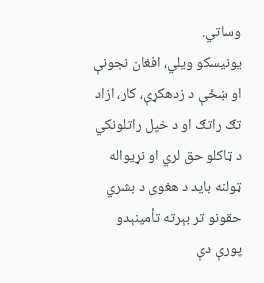وساتي.
یونیسکو ویلي، افغان نجونې او ښځې د زدهکړې، کار، ازاد تګ راتګ او د خپل راتلونکي د ټاکلو حق لري او نړیواله ټولنه باید د هغوی د بشري حقونو تر بېرته تأمینېدو پورې دې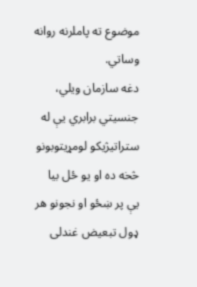موضوع ته پاملرنه روانه وساتي.
دغه سازمان ویلي، جنسیتي برابري یې له ستراتیژیکو لومړیتوبونو څخه ده او یو ځل بیا یې پر ښځو او نجونو هر ډول تبعیض غندلی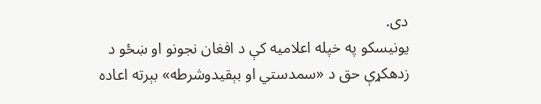دی.
یونیسکو په خپله اعلامیه کې د افغان نجونو او ښځو د زدهکړې حق د «سمدستي او بېقیدوشرطه» بېرته اعاده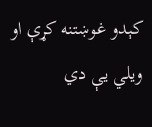کېدو غوښتنه کړې او ویلي یې دي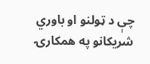چې د ټولنو او باوري شریکانو په همکارۍ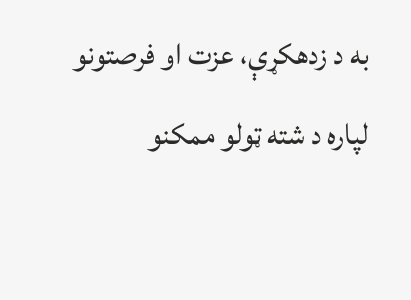به د زدهکړې، عزت او فرصتونو لپاره د شته ټولو ممکنو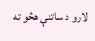لارو د ساتنې هڅو ته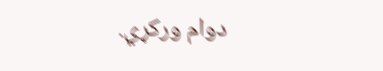دوام ورکړي.